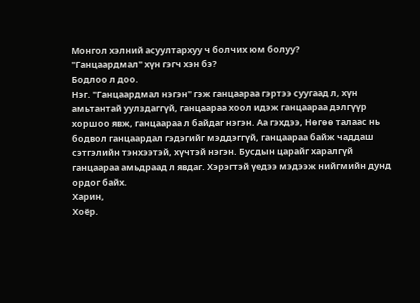Монгол хэлний асуултархуу ч болчих юм болуу?
"Ганцаардмал" хүн гэгч хэн бэ?
Бодлоо л доо.
Нэг. "Ганцаардмал нэгэн" гэж ганцаараа гэртээ суугаад л, хүн амьтантай уулздаггүй, ганцаараа хоол идэж ганцаараа дэлгүүр хоршоо явж, ганцаараа л байдаг нэгэн. Аа гэхдээ, Нөгөө талаас нь бодвол ганцаардал гэдэгийг мэддэггүй, ганцаараа байж чаддаш сэтгэлийн тэнхээтэй, хүчтэй нэгэн. Бусдын царайг харалгүй ганцаараа амьдраад л явдаг. Хэрэгтэй үедээ мэдээж нийгмийн дунд ордог байх.
Харин,
Хоёр.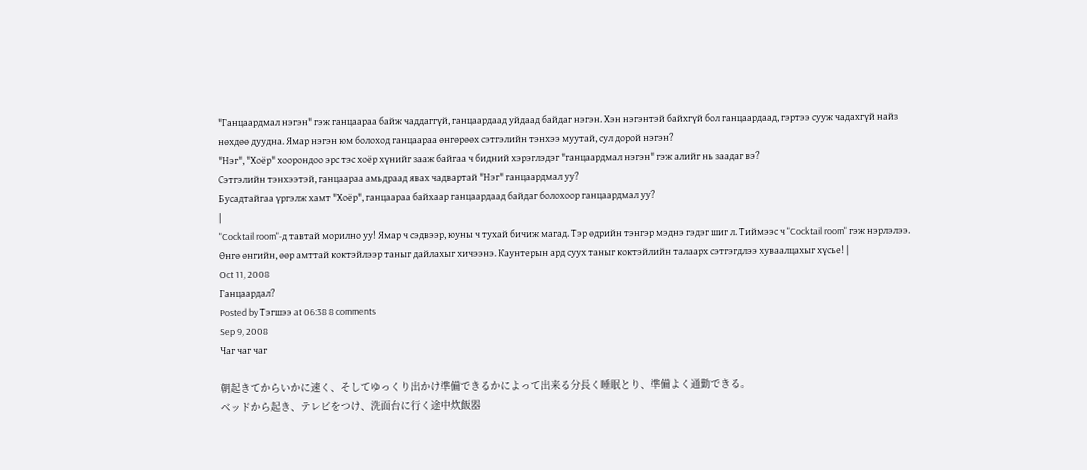"Ганцаардмал нэгэн" гэж ганцаараа байж чаддаггүй, ганцаардаад уйдаад байдаг нэгэн. Хэн нэгэнтэй байхгүй бол ганцаардаад, гэртээ сууж чадахгүй найз нөхдөө дуудна. Ямар нэгэн юм болоход ганцаараа өнгөрөөх сэтгэлийн тэнхээ муутай, сул дорой нэгэн?
"Нэг", "Хоёр" хоорондоо эрс тэс хоёр хүнийг зааж байгаа ч бидний хэрэглэдэг "ганцаардмал нэгэн" гэж алийг нь заадаг вэ?
Сэтгэлийн тэнхээтэй, ганцаараа амьдраад явах чадвартай "Нэг" ганцаардмал уу?
Бусадтайгаа үргэлж хамт "Хоёр", ганцаараа байхаар ганцаардаад байдаг болохоор ганцаардмал уу?
|
"Cocktail room"-д тавтай морилно уу! Ямар ч сэдвээр, юуны ч тухай бичиж магад. Тэр өдрийн тэнгэр мэднэ гэдэг шиг л. Тиймээс ч "Cocktail room" гэж нэрлэлээ. Өнгө өнгийн, өөр амттай коктэйлээр таныг дайлахыг хичээнэ. Каунтерын ард суух таныг коктэйлийн талаарх сэтгэгдлээ хуваалцахыг хүсье! |
Oct 11, 2008
Ганцаардал?
Posted by Тэгшээ at 06:38 8 comments
Sep 9, 2008
Чаг чаг чаг

朝起きてからいかに速く、そしてゆっくり出かけ準備できるかによって出来る分長く睡眠とり、準備よく通勤できる。
ベッドから起き、テレビをつけ、洗面台に行く途中炊飯器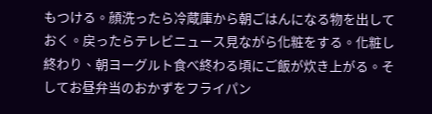もつける。顔洗ったら冷蔵庫から朝ごはんになる物を出しておく。戻ったらテレビニュース見ながら化粧をする。化粧し終わり、朝ヨーグルト食べ終わる頃にご飯が炊き上がる。そしてお昼弁当のおかずをフライパン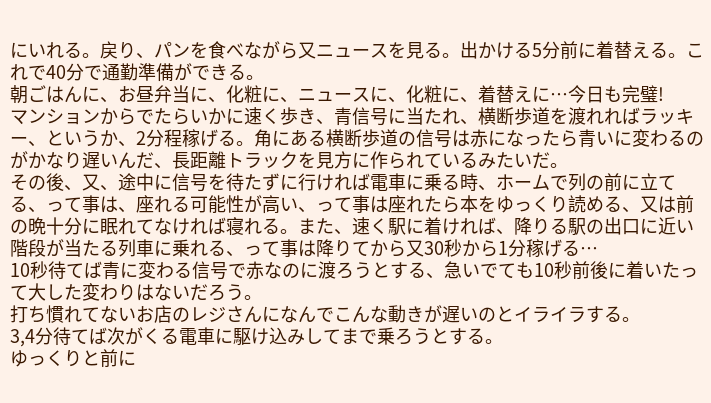にいれる。戻り、パンを食べながら又ニュースを見る。出かける5分前に着替える。これで40分で通勤準備ができる。
朝ごはんに、お昼弁当に、化粧に、ニュースに、化粧に、着替えに…今日も完璧!
マンションからでたらいかに速く歩き、青信号に当たれ、横断歩道を渡れればラッキー、というか、2分程稼げる。角にある横断歩道の信号は赤になったら青いに変わるのがかなり遅いんだ、長距離トラックを見方に作られているみたいだ。
その後、又、途中に信号を待たずに行ければ電車に乗る時、ホームで列の前に立てる、って事は、座れる可能性が高い、って事は座れたら本をゆっくり読める、又は前の晩十分に眠れてなければ寝れる。また、速く駅に着ければ、降りる駅の出口に近い階段が当たる列車に乗れる、って事は降りてから又30秒から1分稼げる…
10秒待てば青に変わる信号で赤なのに渡ろうとする、急いでても10秒前後に着いたって大した変わりはないだろう。
打ち慣れてないお店のレジさんになんでこんな動きが遅いのとイライラする。
3,4分待てば次がくる電車に駆け込みしてまで乗ろうとする。
ゆっくりと前に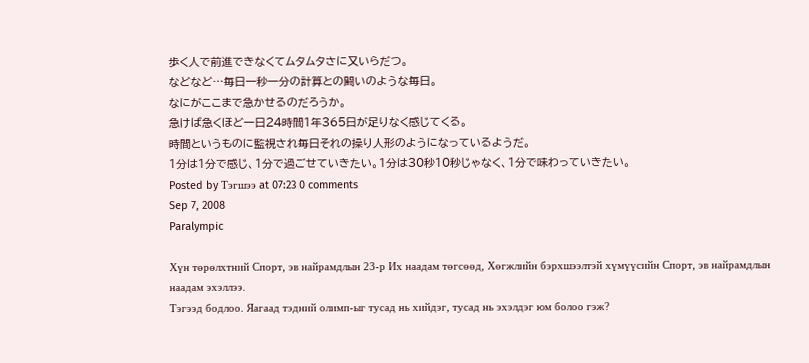歩く人で前進できなくてムタムタさに又いらだつ。
などなど…毎日一秒一分の計算との闘いのような毎日。
なにがここまで急かせるのだろうか。
急けば急くほど一日24時間1年365日が足りなく感じてくる。
時間というものに監視され毎日それの操り人形のようになっているようだ。
1分は1分で感じ、1分で過ごせていきたい。1分は30秒10秒じゃなく、1分で味わっていきたい。
Posted by Тэгшээ at 07:23 0 comments
Sep 7, 2008
Paralympic

Хүн төрөлхтний Спорт, эв найрамдлын 23-р Их наадам төгсөөд, Хөгжлийн бэрхшээлтэй хүмүүсийн Спорт, эв найрамдлын наадам эхэллээ.
Тэгээд бодлоо. Яагаад тэдний олимп-ыг тусад нь хийдэг, тусад нь эхэлдэг юм болоо гэж?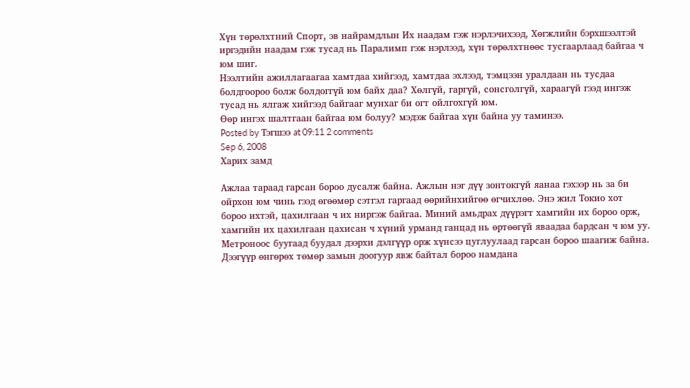Хүн төрөлхтний Спорт, эв найрамдлын Их наадам гэж нэрлэчихээд, Хөгжлийн бэрхшээлтэй иргэдийн наадам гэж тусад нь Паралимп гэж нэрлээд, хүн төрөлхтнөөс тусгаарлаад байгаа ч юм шиг.
Нээлтийн ажиллагаагаа хамтдаа хийгээд, хамтдаа эхлээд, тэмцээн уралдаан нь тусдаа болдгоороо болж болдоггүй юм байх даа? Хөлгүй, гаргүй, сонсголгүй, хараагүй гээд ингэж тусад нь ялгаж хийгээд байгааг мунхаг би огт ойлгохгүй юм.
Өөр ингэх шалтгаан байгаа юм болуу? мэдэж байгаа хүн байна уу таминээ.
Posted by Тэгшээ at 09:11 2 comments
Sep 6, 2008
Харих замд

Ажлаа тараад гарсан бороо дусалж байна. Ажлын нэг дүү зонтокгүй яанаа гэхээр нь за би ойрхон юм чинь гээд өгөөмөр сэтгэл гаргаад өөрийнхийгөө өгчихлөө. Энэ жил Токио хот бороо ихтэй, цахилгаан ч их ниргэж байгаа. Миний амьдрах дүүрэгт хамгийн их бороо орж, хамгийн их цахилгаан цахисан ч хүний урманд ганцад нь өртөөгүй яваадаа бардсан ч юм уу.
Метроноос буугаад буудал дээрхи дэлгүүр орж хүнсээ цуглуулаад гарсан бороо шаагиж байна. Дээгүүр өнгөрөх төмөр замын доогуур явж байтал бороо намдана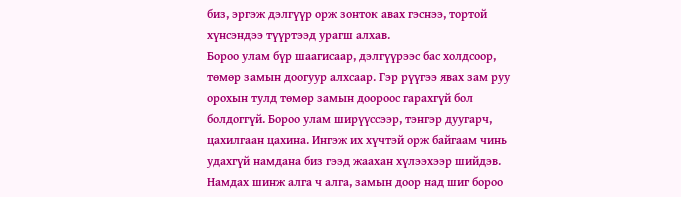биз, эргэж дэлгүүр орж зонток авах гэснээ, тортой хүнсэндээ түүртээд урагш алхав.
Бороо улам бүр шаагисаар, дэлгүүрээс бас холдсоор, төмөр замын доогуур алхсаар. Гэр рүүгээ явах зам руу орохын тулд төмөр замын доороос гарахгүй бол болдоггүй. Бороо улам ширүүссээр, тэнгэр дуугарч, цахилгаан цахина. Ингэж их хүчтэй орж байгаам чинь удахгүй намдана биз гээд жаахан хүлээхээр шийдэв. Намдах шинж алга ч алга, замын доор над шиг бороо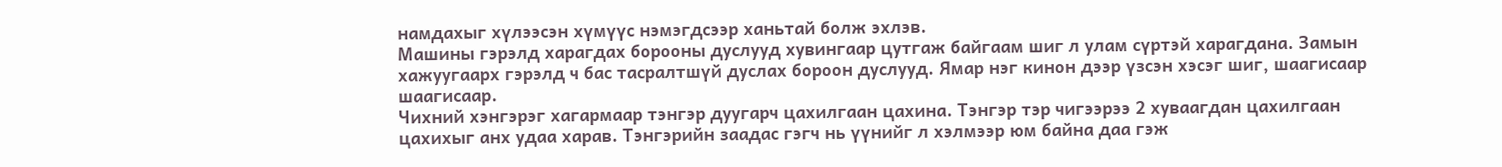намдахыг хүлээсэн хүмүүс нэмэгдсээр ханьтай болж эхлэв.
Машины гэрэлд харагдах борооны дуслууд хувингаар цутгаж байгаам шиг л улам сүртэй харагдана. Замын хажуугаарх гэрэлд ч бас тасралтшүй дуслах бороон дуслууд. Ямар нэг кинон дээр үзсэн хэсэг шиг, шаагисаар шаагисаар.
Чихний хэнгэрэг хагармаар тэнгэр дуугарч цахилгаан цахина. Тэнгэр тэр чигээрээ 2 хуваагдан цахилгаан цахихыг анх удаа харав. Тэнгэрийн заадас гэгч нь үүнийг л хэлмээр юм байна даа гэж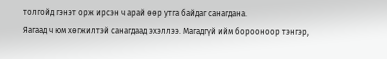толгойд гэнэт орж ирсэн ч арай өөр утга байдаг санагдана.
Яагаад ч юм хөгжилтэй санагдаад эхэллээ. Магадгүй ийм борооноор тэнгэр,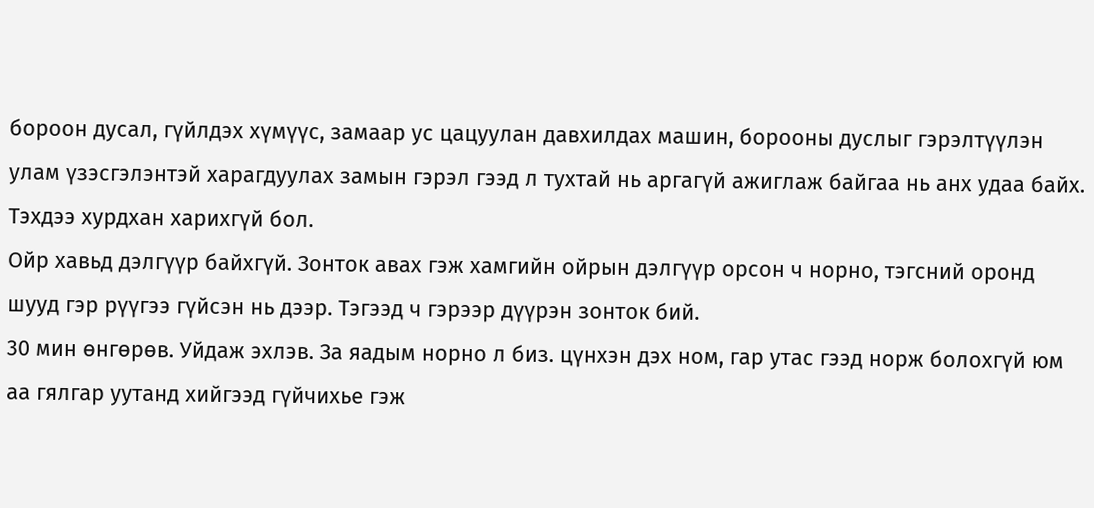бороон дусал, гүйлдэх хүмүүс, замаар ус цацуулан давхилдах машин, борооны дуслыг гэрэлтүүлэн улам үзэсгэлэнтэй харагдуулах замын гэрэл гээд л тухтай нь аргагүй ажиглаж байгаа нь анх удаа байх.
Тэхдээ хурдхан харихгүй бол.
Ойр хавьд дэлгүүр байхгүй. Зонток авах гэж хамгийн ойрын дэлгүүр орсон ч норно, тэгсний оронд шууд гэр рүүгээ гүйсэн нь дээр. Тэгээд ч гэрээр дүүрэн зонток бий.
30 мин өнгөрөв. Уйдаж эхлэв. За яадым норно л биз. цүнхэн дэх ном, гар утас гээд норж болохгүй юм аа гялгар уутанд хийгээд гүйчихье гэж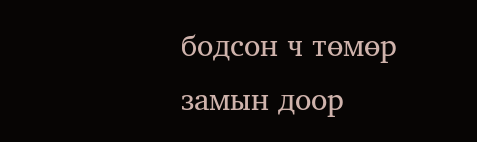бодсон ч төмөр замын доор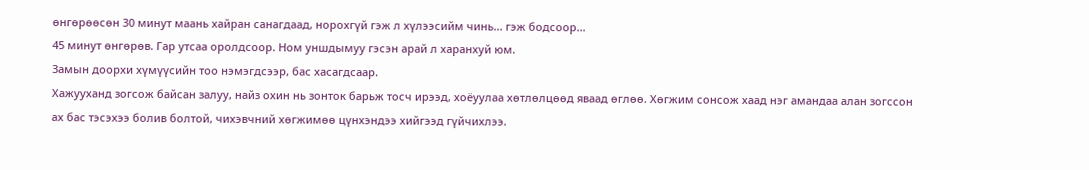өнгөрөөсөн 30 минут маань хайран санагдаад, норохгүй гэж л хүлээсийм чинь... гэж бодсоор...
45 минут өнгөрөв. Гар утсаа оролдсоор. Ном уншдымуу гэсэн арай л харанхуй юм.
Замын доорхи хүмүүсийн тоо нэмэгдсээр, бас хасагдсаар.
Хажууханд зогсож байсан залуу, найз охин нь зонток барьж тосч ирээд, хоёуулаа хөтлөлцөөд яваад өглөө. Хөгжим сонсож хаад нэг амандаа алан зогссон ах бас тэсэхээ болив болтой, чихэвчний хөгжимөө цүнхэндээ хийгээд гүйчихлээ.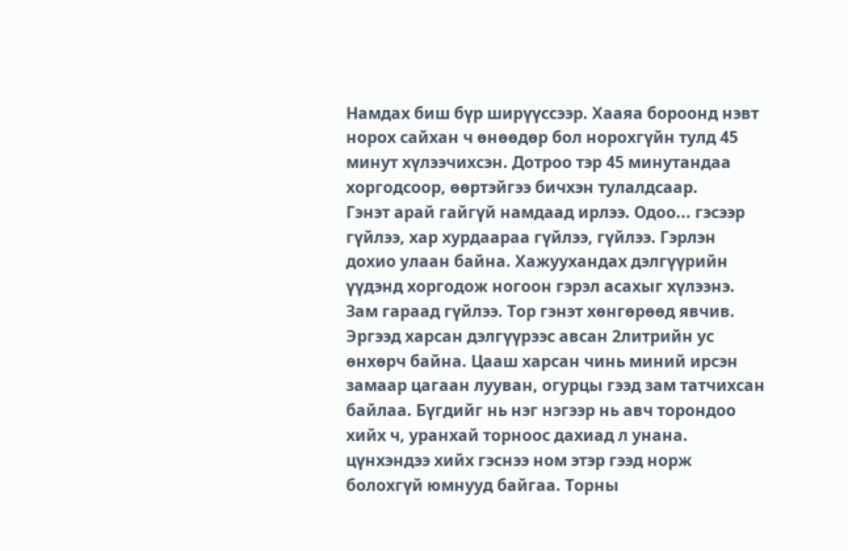Намдах биш бүр ширүүссээр. Хааяа бороонд нэвт норох сайхан ч өнөөдөр бол норохгүйн тулд 45 минут хүлээчихсэн. Дотроо тэр 45 минутандаа хоргодсоор, өөртэйгээ бичхэн тулалдсаар.
Гэнэт арай гайгүй намдаад ирлээ. Одоо... гэсээр гүйлээ, хар хурдаараа гүйлээ, гүйлээ. Гэрлэн дохио улаан байна. Хажуухандах дэлгүүрийн үүдэнд хоргодож ногоон гэрэл асахыг хүлээнэ. Зам гараад гүйлээ. Тор гэнэт хөнгөрөөд явчив. Эргээд харсан дэлгүүрээс авсан 2литрийн ус өнхөрч байна. Цааш харсан чинь миний ирсэн замаар цагаан лууван, огурцы гээд зам татчихсан байлаа. Бүгдийг нь нэг нэгээр нь авч торондоо хийх ч, уранхай торноос дахиад л унана. цүнхэндээ хийх гэснээ ном этэр гээд норж болохгүй юмнууд байгаа. Торны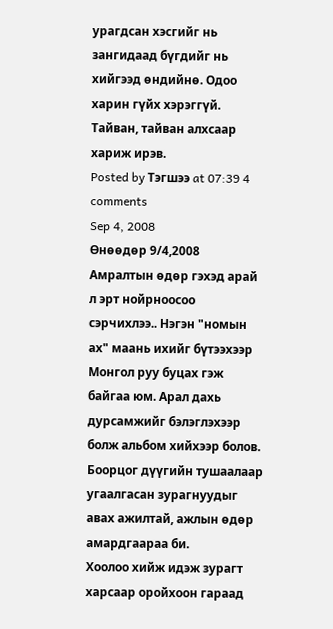урагдсан хэсгийг нь зангидаад бүгдийг нь хийгээд өндийнө. Одоо харин гүйх хэрэггүй. Тайван, тайван алхсаар хариж ирэв.
Posted by Тэгшээ at 07:39 4 comments
Sep 4, 2008
Өнөөдөр 9/4,2008
Амралтын өдөр гэхэд арай л эрт нойрноосоо сэрчихлээ.. Нэгэн "номын ах" маань ихийг бүтээхээр Монгол руу буцах гэж байгаа юм. Арал дахь дурсамжийг бэлэглэхээр болж альбом хийхээр болов. Боорцог дүүгийн тушаалаар угаалгасан зурагнуудыг авах ажилтай, ажлын өдөр амардгаараа би.
Хоолоо хийж идэж зурагт харсаар оройхоон гараад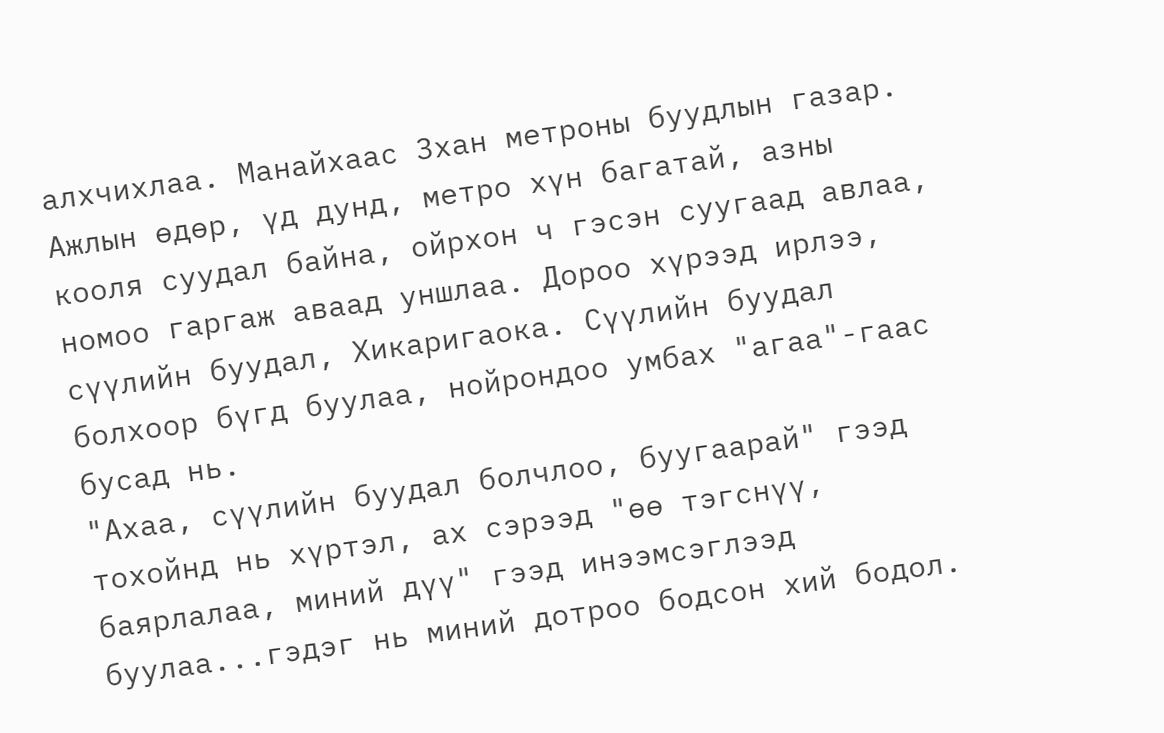алхчихлаа. Манайхаас 3хан метроны буудлын газар. Ажлын өдөр, үд дунд, метро хүн багатай, азны кооля суудал байна, ойрхон ч гэсэн суугаад авлаа, номоо гаргаж аваад уншлаа. Дороо хүрээд ирлээ, сүүлийн буудал, Хикаригаока. Сүүлийн буудал болхоор бүгд буулаа, нойрондоо умбах "агаа"-гаас бусад нь.
"Ахаа, сүүлийн буудал болчлоо, буугаарай" гээд тохойнд нь хүртэл, ах сэрээд "өө тэгснүү, баярлалаа, миний дүү" гээд инээмсэглээд буулаа...гэдэг нь миний дотроо бодсон хий бодол.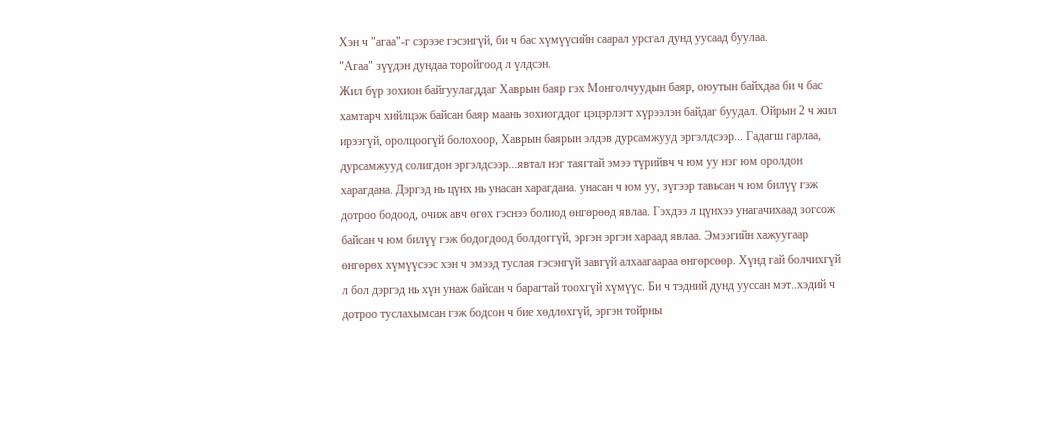Хэн ч "агаа"-г сэрээе гэсэнгүй, би ч бас хүмүүсийн саарал урсгал дунд уусаад буулаа.
"Агаа" зүүдэн дундаа торойгоод л үлдсэн.
Жил бүр зохион байгуулагддаг Хаврын баяр гэх Монголчуудын баяр, оюутын байхдаа би ч бас хамтарч хийлцэж байсан баяр маань зохиогддог цэцэрлэгт хүрээлэн байдаг буудал. Ойрын 2 ч жил ирээгүй, оролцоогүй болохоор, Хаврын баярын элдэв дурсамжууд эргэлдсээр... Гадагш гарлаа, дурсамжууд солигдон эргэлдсээр...явтал нэг таягтай эмээ түрийвч ч юм уу нэг юм оролдон харагдана. Дэргэд нь цүнх нь унасан харагдана. унасан ч юм уу, зүгээр тавьсан ч юм билүү гэж дотроо бодоод, очиж авч өгөх гэснээ болиод өнгөрөөд явлаа. Гэхдээ л цүнхээ унагачихаад зогсож байсан ч юм билүү гэж бодогдоод болдоггүй, эргэн эргэн хараад явлаа. Эмээгийн хажуугаар өнгөрөх хүмүүсээс хэн ч эмээд туслая гэсэнгүй завгүй алхаагаараа өнгөрсөөр. Хүнд гай болчихгүй л бол дэргэд нь хүн унаж байсан ч барагтай тоохгүй хүмүүс. Би ч тэдний дунд ууссан мэт..хэдий ч дотроо туслахымсан гэж бодсон ч бие хөдлөхгүй, эргэн тойрны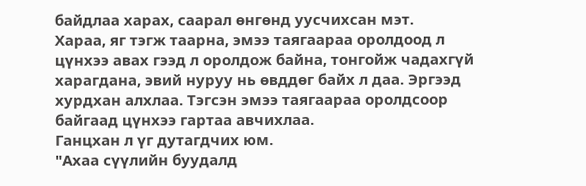байдлаа харах, саарал өнгөнд уусчихсан мэт.
Хараа, яг тэгж таарна, эмээ таягаараа оролдоод л цүнхээ авах гээд л оролдож байна, тонгойж чадахгүй харагдана, эвий нуруу нь өвддөг байх л даа. Эргээд хурдхан алхлаа. Тэгсэн эмээ таягаараа оролдсоор байгаад цүнхээ гартаа авчихлаа.
Ганцхан л үг дутагдчих юм.
"Ахаа сүүлийн буудалд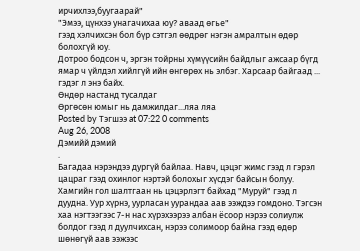ирчихлээ,буугаарай"
"Эмээ, цүнхээ унагачихаа юу? аваад өгье"
гээд хэлчихсэн бол бүр сэтгэл өөдрөг нэгэн амралтын өдөр болохгүй юу.
Дотроо бодсон ч, эргэн тойрны хүмүүсийн байдлыг ажсаар бүгд ямар ч үйлдэл хийлгүй ийн өнгөрөх нь элбэг. Харсаар байгаад ... гэдэг л энэ байх.
Өндөр настанд тусалдаг
Өргөсөн юмыг нь дамжилдаг...ляа ляа
Posted by Тэгшээ at 07:22 0 comments
Aug 26, 2008
Дэмийй дэмий
.
Багадаа нэрэндээ дургүй байлаа. Навч, цэцэг жимс гээд л гэрэл цацраг гээд охинлог нэртэй болохыг хүсдэг байсын болуу. Хамгийн гол шалтгаан нь цэцэрлэгт байхад "Муруй" гээд л дуудна. Уур хүрнэ, уурласан уурандаа аав ээждээ гомдоно. Тэгсэн хаа нэгтээгээс 7-н нас хүрэхээрээ албан ёсоор нэрээ солиулж болдог гээд л дуулчихсан, нэрээ солимоор байна гээд өдөр шөнөгүй аав ээжээс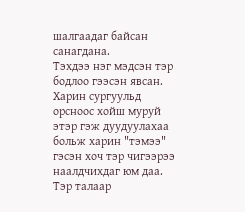шалгаадаг байсан санагдана.
Тэхдээ нэг мэдсэн тэр бодлоо гээсэн явсан. Харин сургуульд орсноос хойш муруй этэр гэж дуудуулахаа больж харин "тэмээ" гэсэн хоч тэр чигээрээ наалдчихдаг юм даа.
Тэр талаар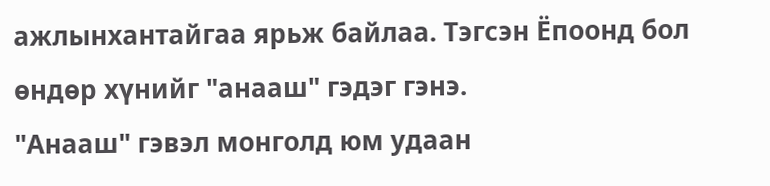ажлынхантайгаа ярьж байлаа. Тэгсэн Ёпоонд бол өндөр хүнийг "анааш" гэдэг гэнэ.
"Анааш" гэвэл монголд юм удаан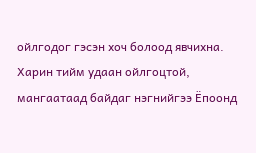ойлгодог гэсэн хоч болоод явчихна. Харин тийм удаан ойлгоцтой, мангаатаад байдаг нэгнийгээ Ёпоонд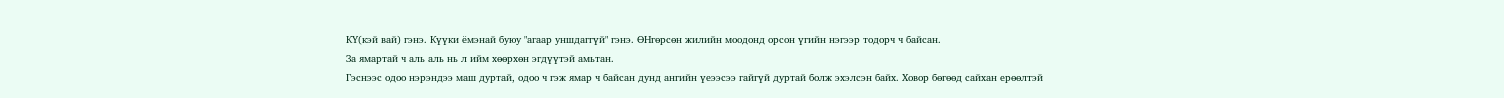КҮ(кэй вай) гэнэ. Күүки ёмэнай буюу "агаар уншдаггүй" гэнэ. ӨНгөрсөн жилийн моодонд орсон үгийн нэгээр тодорч ч байсан.
За ямартай ч аль аль нь л ийм хөөрхөн эгдүүтэй амьтан.
Гэснээс одоо нэрэндээ маш дуртай, одоо ч гэж ямар ч байсан дунд ангийн үеээсээ гайгүй дуртай болж эхэлсэн байх. Ховор бөгөөд сайхан ерөөлтэй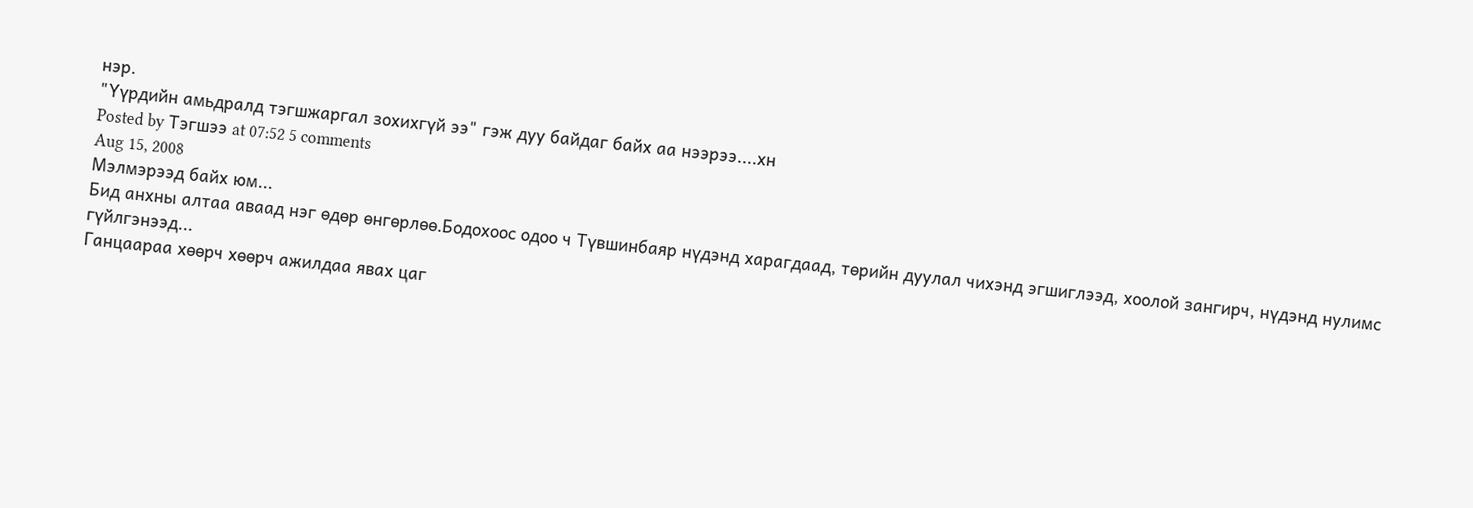нэр.
"Үүрдийн амьдралд тэгшжаргал зохихгүй ээ" гэж дуу байдаг байх аа нээрээ....хн
Posted by Тэгшээ at 07:52 5 comments
Aug 15, 2008
Мэлмэрээд байх юм...
Бид анхны алтаа аваад нэг өдөр өнгөрлөө.Бодохоос одоо ч Түвшинбаяр нүдэнд харагдаад, төрийн дуулал чихэнд эгшиглээд, хоолой зангирч, нүдэнд нулимс гүйлгэнээд...
Ганцаараа хөөрч хөөрч ажилдаа явах цаг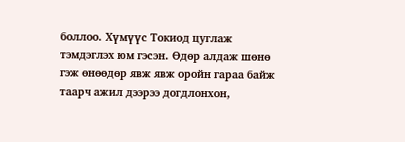боллоо. Хүмүүс Токиод цуглаж тэмдэглэх юм гэсэн. Өдөр алдаж шөнө гэж өнөөдөр явж явж оройн гараа байж таарч ажил дээрээ догдлонхон,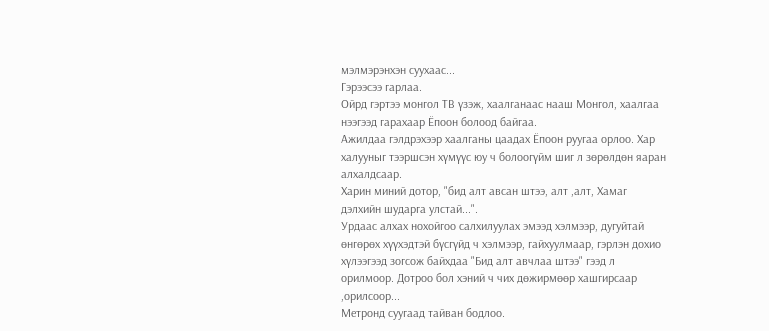мэлмэрэнхэн суухаас...
Гэрээсээ гарлаа.
Ойрд гэртээ монгол ТВ үзэж, хаалганаас нааш Монгол, хаалгаа нээгээд гарахаар Ёпоон болоод байгаа.
Ажилдаа гэлдрэхээр хаалганы цаадах Ёпоон руугаа орлоо. Хар халууныг тээршсэн хүмүүс юу ч болоогүйм шиг л зөрөлдөн яаран алхалдсаар.
Харин миний дотор, "бид алт авсан штээ, алт ,алт, Хамаг дэлхийн шударга улстай...".
Урдаас алхах нохойгоо салхилуулах эмээд хэлмээр, дугуйтай өнгөрөх хүүхэдтэй бүсгүйд ч хэлмээр, гайхуулмаар, гэрлэн дохио хүлээгээд зогсож байхдаа "Бид алт авчлаа штээ" гээд л орилмоор. Дотроо бол хэний ч чих дөжирмөөр хашгирсаар ,орилсоор...
Метронд суугаад тайван бодлоо.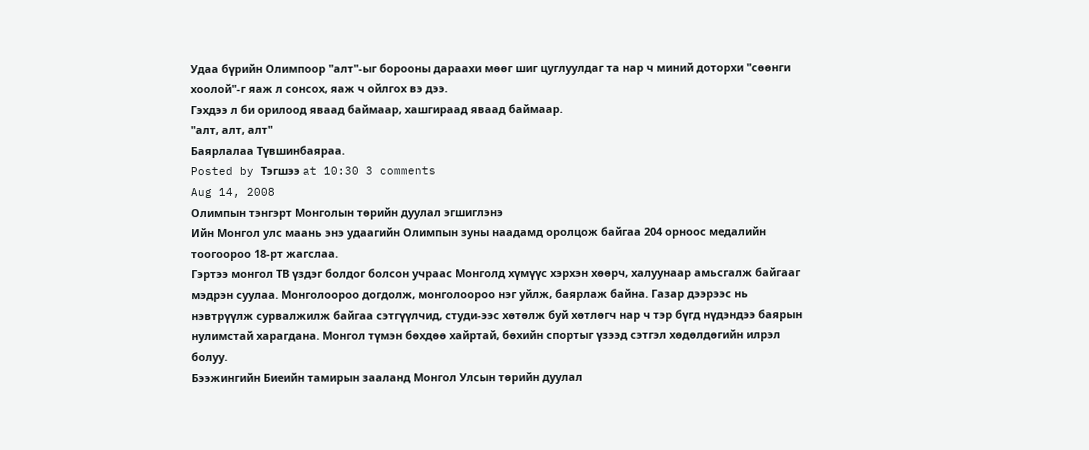Удаа бүрийн Олимпоор "алт"-ыг борооны дараахи мөөг шиг цуглуулдаг та нар ч миний доторхи "сөөнги хоолой"-г яаж л сонсох, яаж ч ойлгох вэ дээ.
Гэхдээ л би орилоод яваад баймаар, хашгираад яваад баймаар.
"алт, алт, алт"
Баярлалаа Түвшинбаяраа.
Posted by Тэгшээ at 10:30 3 comments
Aug 14, 2008
Олимпын тэнгэрт Монголын төрийн дуулал эгшиглэнэ
Ийн Монгол улс маань энэ удаагийн Олимпын зуны наадамд оролцож байгаа 204 орноос медалийн тоогоороо 18-рт жагслаа.
Гэртээ монгол ТВ үздэг болдог болсон учраас Монголд хүмүүс хэрхэн хөөрч, халуунаар амьсгалж байгааг мэдрэн суулаа. Монголоороо догдолж, монголоороо нэг уйлж, баярлаж байна. Газар дээрээс нь нэвтрүүлж сурвалжилж байгаа сэтгүүлчид, студи-ээс хөтөлж буй хөтлөгч нар ч тэр бүгд нүдэндээ баярын нулимстай харагдана. Монгол түмэн бөхдөө хайртай, бөхийн спортыг үзээд сэтгэл хөдөлдөгийн илрэл болуу.
Бээжингийн Биеийн тамирын зааланд Монгол Улсын төрийн дуулал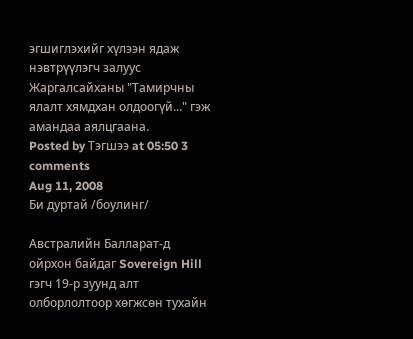эгшиглэхийг хүлээн ядаж нэвтрүүлэгч залуус Жаргалсайханы "Тамирчны ялалт хямдхан олдоогүй..." гэж амандаа аялцгаана.
Posted by Тэгшээ at 05:50 3 comments
Aug 11, 2008
Би дуртай /боулинг/

Австралийн Балларат-д ойрхон байдаг Sovereign Hill гэгч 19-р зуунд алт олборлолтоор хөгжсөн тухайн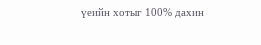үеийн хотыг 100% дахин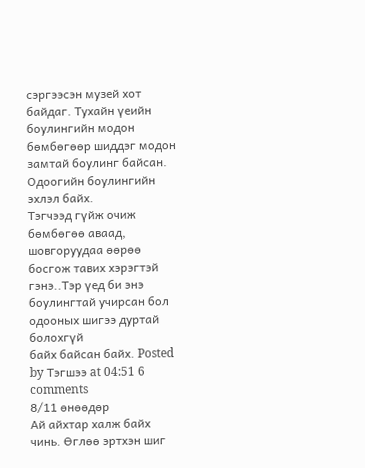сэргээсэн музей хот байдаг. Тухайн үеийн боулингийн модон бөмбөгөөр шиддэг модон замтай боулинг байсан. Одоогийн боулингийн эхлэл байх.
Тэгчээд гүйж очиж бөмбөгөө аваад, шовгоруудаа өөрөө босгож тавих хэрэгтэй гэнэ..Тэр үед би энэ боулингтай учирсан бол одооных шигээ дуртай болохгүй
байх байсан байх. Posted by Тэгшээ at 04:51 6 comments
8/11 өнөөдөр
Ай айхтар халж байх чинь. Өглөө эртхэн шиг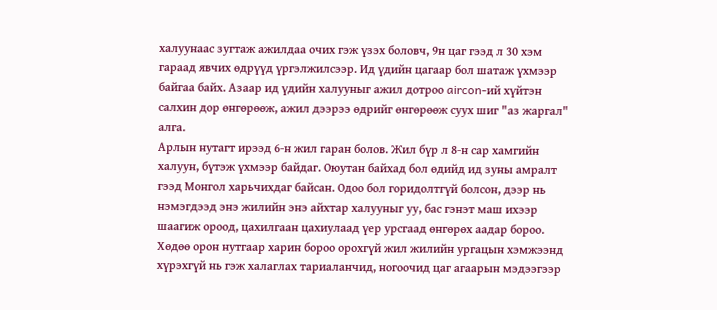халуунаас зугтаж ажилдаа очих гэж үзэх боловч, 9н цаг гээд л 30 хэм гараад явчих өдрүүд үргэлжилсээр. Ид үдийн цагаар бол шатаж үхмээр байгаа байх. Азаар ид үдийн халууныг ажил дотроо aircon-ий хүйтэн салхин дор өнгөрөөж, ажил дээрээ өдрийг өнгөрөөж суух шиг "аз жаргал" алга.
Арлын нутагт ирээд 6-н жил гаран болов. Жил бүр л 8-н сар хамгийн халуун, бүтэж үхмээр байдаг. Оюутан байхад бол өдийд ид зуны амралт гээд Монгол харьчихдаг байсан. Одоо бол горидолтгүй болсон, дээр нь нэмэгдээд энэ жилийн энэ айхтар халууныг уу, бас гэнэт маш ихээр шаагиж ороод, цахилгаан цахиулаад үер урсгаад өнгөрөх аадар бороо.
Хөдөө орон нутгаар харин бороо орохгүй жил жилийн ургацын хэмжээнд хүрэхгүй нь гэж халаглах тариаланчид, ногоочид цаг агаарын мэдээгээр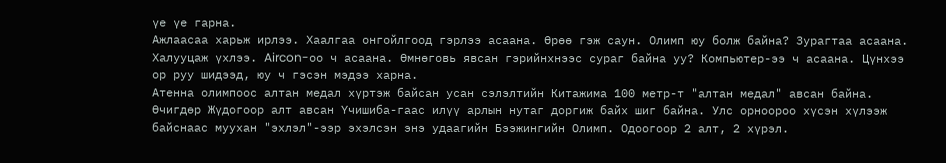үе үе гарна.
Ажлаасаа харьж ирлээ. Хаалгаа онгойлгоод гэрлээ асаана. Өрөө гэж саун. Олимп юу болж байна? Зурагтаа асаана. Халууцаж үхлээ. Aircon-оо ч асаана. Өмнөговь явсан гэрийнхнээс сураг байна уу? Компьютер-ээ ч асаана. Цүнхээ ор руу шидээд, юу ч гэсэн мэдээ харна.
Атенна олимпоос алтан медал хүртэж байсан усан сэлэлтийн Китажима 100 метр-т "алтан медал" авсан байна. Өчигдөр Жүдогоор алт авсан Үчишиба-гаас илүү арлын нутаг доргиж байх шиг байна. Улс орноороо хүсэн хүлээж байснаас муухан "эхлэл"-ээр эхэлсэн энэ удаагийн Бээжингийн Олимп. Одоогоор 2 алт, 2 хүрэл.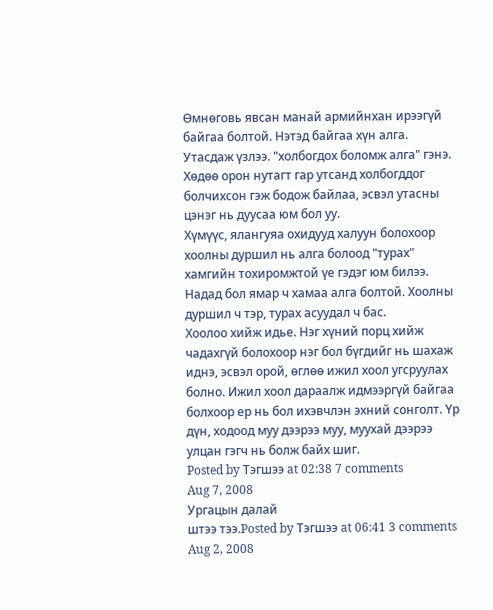Өмнөговь явсан манай армийнхан ирээгүй байгаа болтой. Нэтэд байгаа хүн алга. Утасдаж үзлээ. "холбогдох боломж алга" гэнэ. Хөдөө орон нутагт гар утсанд холбогддог болчихсон гэж бодож байлаа, эсвэл утасны цэнэг нь дуусаа юм бол уу.
Хүмүүс, ялангуяа охидууд халуун болохоор хоолны дуршил нь алга болоод "турах" хамгийн тохиромжтой үе гэдэг юм билээ. Надад бол ямар ч хамаа алга болтой. Хоолны дуршил ч тэр, турах асуудал ч бас.
Хоолоо хийж идье. Нэг хүний порц хийж чадахгүй болохоор нэг бол бүгдийг нь шахаж иднэ, эсвэл орой, өглөө ижил хоол угсруулах болно. Ижил хоол дараалж идмээргүй байгаа болхоор ер нь бол ихэвчлэн эхний сонголт. Үр дүн, ходоод муу дээрээ муу, муухай дээрээ улцан гэгч нь болж байх шиг.
Posted by Тэгшээ at 02:38 7 comments
Aug 7, 2008
Ургацын далай
штээ тээ.Posted by Тэгшээ at 06:41 3 comments
Aug 2, 2008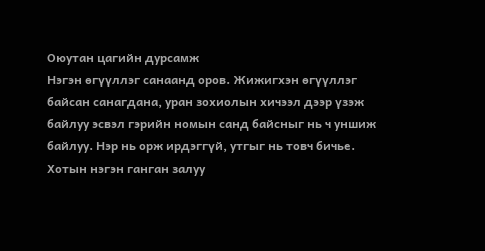Оюутан цагийн дурсамж
Нэгэн өгүүллэг санаанд оров. Жижигхэн өгүүллэг байсан санагдана, уран зохиолын хичээл дээр үзэж байлуу эсвэл гэрийн номын санд байсныг нь ч уншиж байлуу. Нэр нь орж ирдэггүй, утгыг нь товч бичье.
Хотын нэгэн ганган залуу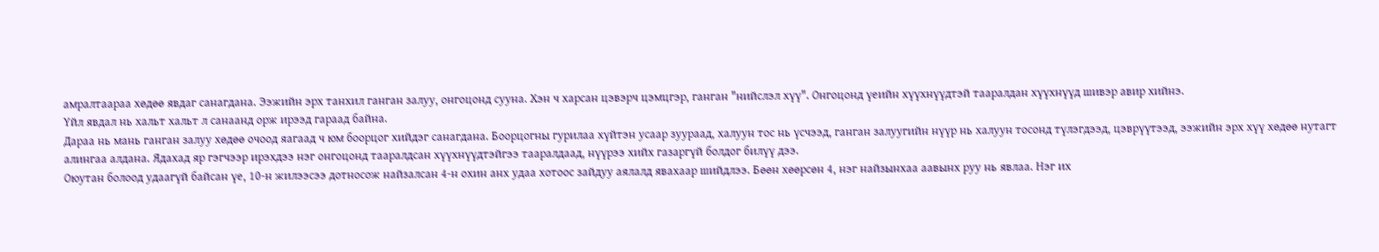амралтаараа хөдөө явдаг санагдана. Ээжийн эрх танхил ганган залуу, онгоцонд сууна. Хэн ч харсан цэвэрч цэмцгэр, ганган "нийслэл хүү". Онгоцонд үеийн хүүхнүүдтэй тааралдан хүүхнүүд шивэр авир хийнэ.
Үйл явдал нь хальт хальт л санаанд орж ирээд гараад байна.
Дараа нь мань ганган залуу хөдөө очоод яагаад ч юм боорцог хийдэг санагдана. Боорцогны гурилаа хүйтэн усаар зуураад, халуун тос нь үсчээд, ганган залуугийн нүүр нь халуун тосонд түлэгдээд, цэврүүтээд, ээжийн эрх хүү хөдөө нутагт алингаа алдана. Ядахад яр гэгчээр ирэхдээ нэг онгоцонд тааралдсан хүүхнүүдтэйгээ тааралдаад, нүүрээ хийх газаргүй болдог билүү дээ.
Оюутан болоод удаагүй байсан үе, 10-н жилээсээ дотносож найзалсан 4-н охин анх удаа хотоос зайдуу аялалд явахаар шийдлээ. Бөөн хөөрсөн 4, нэг найзынхаа аавынх руу нь явлаа. Нэг их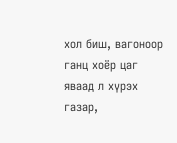хол биш, вагоноор ганц хоёр цаг яваад л хүрэх газар,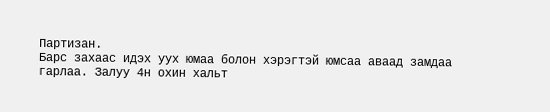Партизан.
Барс захаас идэх уух юмаа болон хэрэгтэй юмсаа аваад замдаа гарлаа. Залуу 4н охин хальт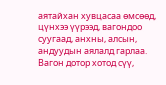аятайхан хувцасаа өмсөөд, цүнхээ үүрээд, вагондоо суугаад, анхны, алсын, андуудын аялалд гарлаа.
Вагон дотор хотод сүү,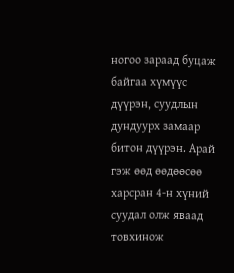ногоо зараад буцаж байгаа хүмүүс дүүрэн, суудлын дундуурх замаар битон дүүрэн. Арай гэж өөд өөдөөсөө харсран 4-н хүний суудал олж яваад товхинож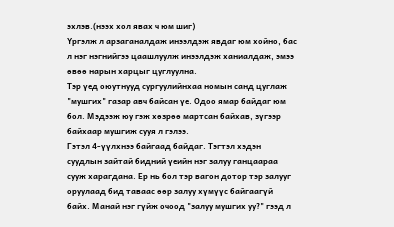эхлэв.(нээх хол явах ч юм шиг)
Үргэлж л арзаганалдаж инээлдэж явдаг юм хойно, бас л нэг нэгнийгээ цаашлуулж инээлдэж ханиалдаж, эмээ өвөө нарын харцыг цуглуулна.
Тэр үед оюутнууд сургуулийнхаа номын санд цуглаж "мушгих" газар авч байсан үе. Одоо ямар байдаг юм бол. Мэдээж юу гэж хөзрөө мартсан байхав, зүгээр байхаар мушгиж сууя л гэлээ.
Гэтэл 4-үүлхнээ байгаад байдаг. Тэгтэл хэдэн суудлын зайтай бидний үеийн нэг залуу ганцаараа сууж харагдана. Ер нь бол тэр вагон дотор тэр залууг оруулаад бид таваас өөр залуу хүмүүс байгаагүй байх. Манай нэг гүйж очоод "залуу мушгих уу?" гээд л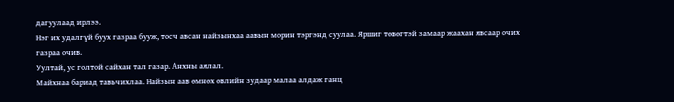дагуулаад ирлээ.
Нэг их удалгүй буух газраа бууж, тосч авсан найзынхаа аавын морин тэргэнд суулаа. Яршиг төвөгтэй замаар жаахан явсаар очих газраа очив.
Уултай, ус голтой сайхан тал газар. Анхны аялал.
Майхнаа бариад тавьчихлаа. Найзын аав өмнөх өвлийн зудаар малаа алдаж ганц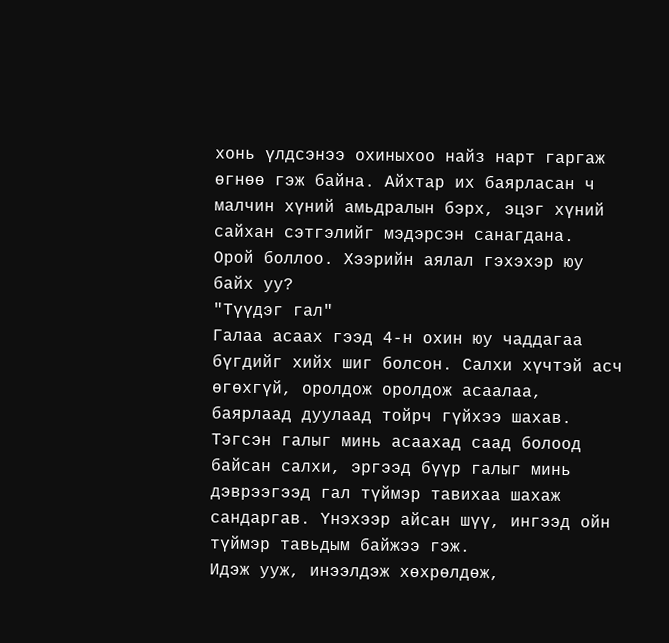хонь үлдсэнээ охиныхоо найз нарт гаргаж өгнөө гэж байна. Айхтар их баярласан ч малчин хүний амьдралын бэрх, эцэг хүний сайхан сэтгэлийг мэдэрсэн санагдана.
Орой боллоо. Хээрийн аялал гэхэхэр юу байх уу?
"Түүдэг гал"
Галаа асаах гээд 4-н охин юу чаддагаа бүгдийг хийх шиг болсон. Салхи хүчтэй асч өгөхгүй, оролдож оролдож асаалаа, баярлаад дуулаад тойрч гүйхээ шахав. Тэгсэн галыг минь асаахад саад болоод байсан салхи, эргээд бүүр галыг минь дэврээгээд гал түймэр тавихаа шахаж сандаргав. Үнэхээр айсан шүү, ингээд ойн түймэр тавьдым байжээ гэж.
Идэж ууж, инээлдэж хөхрөлдөж,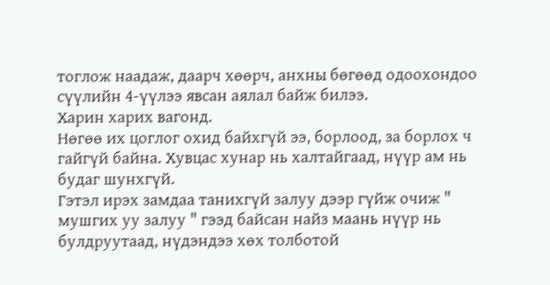тоглож наадаж, даарч хөөрч, анхны бөгөөд одоохондоо сүүлийн 4-үүлээ явсан аялал байж билээ.
Харин харих вагонд.
Нөгөө их цоглог охид байхгүй ээ, борлоод, за борлох ч гайгүй байна. Хувцас хунар нь халтайгаад, нүүр ам нь будаг шунхгүй.
Гэтэл ирэх замдаа танихгүй залуу дээр гүйж очиж " мушгих уу залуу " гээд байсан найз маань нүүр нь булдруутаад, нүдэндээ хөх толботой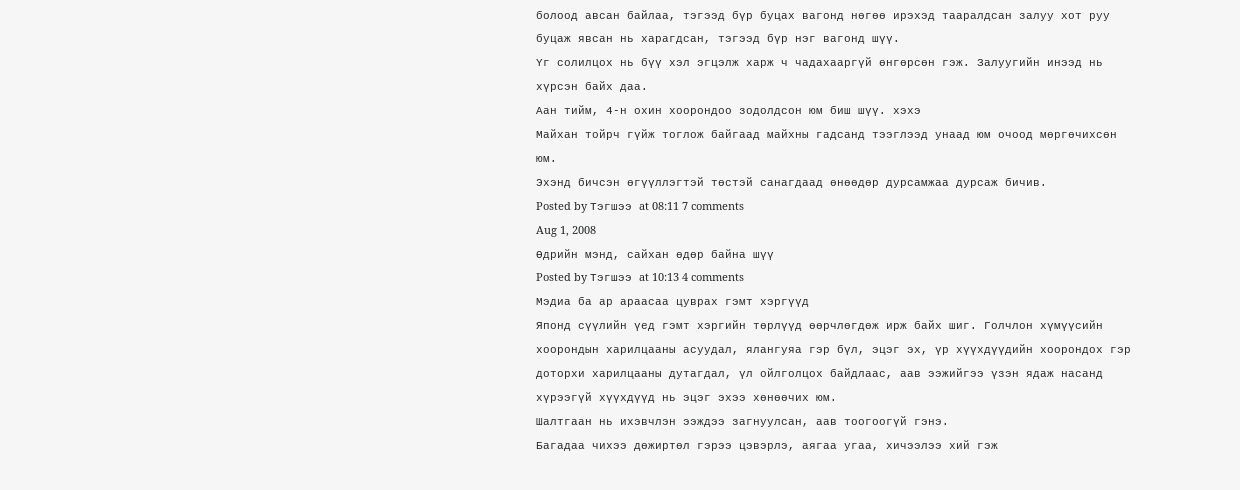болоод авсан байлаа, тэгээд бүр буцах вагонд нөгөө ирэхэд тааралдсан залуу хот руу буцаж явсан нь харагдсан, тэгээд бүр нэг вагонд шүү.
Үг солилцох нь бүү хэл эгцэлж харж ч чадахааргүй өнгөрсөн гэж. Залуугийн инээд нь хүрсэн байх даа.
Аан тийм, 4-н охин хоорондоо зодолдсон юм биш шүү. хэхэ
Майхан тойрч гүйж тоглож байгаад майхны гадсанд тээглээд унаад юм очоод мөргөчихсөн юм.
Эхэнд бичсэн өгүүллэгтэй төстэй санагдаад өнөөдөр дурсамжаа дурсаж бичив.
Posted by Тэгшээ at 08:11 7 comments
Aug 1, 2008
Өдрийн мэнд, сайхан өдөр байна шүү
Posted by Тэгшээ at 10:13 4 comments
Мэдиа ба ар араасаа цуврах гэмт хэргүүд
Японд сүүлийн үед гэмт хэргийн төрлүүд өөрчлөгдөж ирж байх шиг. Голчлон хүмүүсийн хоорондын харилцааны асуудал, ялангуяа гэр бүл, эцэг эх, үр хүүхдүүдийн хоорондох гэр доторхи харилцааны дутагдал, үл ойлголцох байдлаас, аав ээжийгээ үзэн ядаж насанд хүрээгүй хүүхдүүд нь эцэг эхээ хөнөөчих юм.
Шалтгаан нь ихэвчлэн ээждээ загнуулсан, аав тоогоогүй гэнэ.
Багадаа чихээ дөжиртөл гэрээ цэвэрлэ, аягаа угаа, хичээлээ хий гэж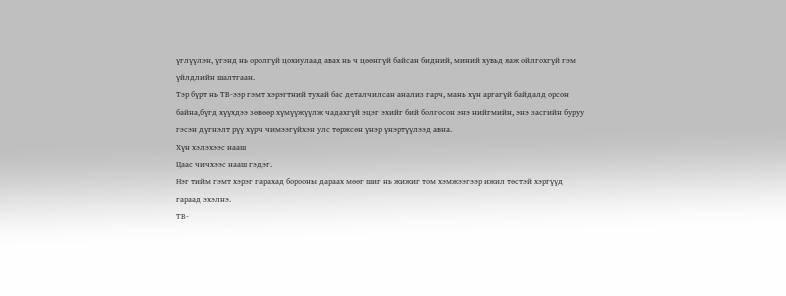үглүүлэн, үгэнд нь оролгүй цохиулаад авах нь ч цөөнгүй байсан бидний, миний хувьд яаж ойлгохгүй гэм үйлдлийн шалтгаан.
Тэр бүрт нь ТВ-ээр гэмт хэрэгтний тухай бас деталчилсан анализ гарч, мань хүн аргагүй байдалд орсон байна,бүгд хүүхдээ зөвөөр хүмүүжүүлж чадахгүй эцэг эхийг бий болгосон энэ нийгмийн, энэ засгийн буруу гэсэн дүгнэлт рүү хүрч чимээгүйхэн улс төржсөн үнэр үнэртүүлээд авна.
Хүн хэлэхээс нааш
Цаас чичхээс нааш гэдэг.
Нэг тийм гэмт хэрэг гарахад борооны дараах мөөг шиг нь жижиг том хэмжээгээр ижил төстэй хэргүүд гараад эхэлнэ.
ТВ-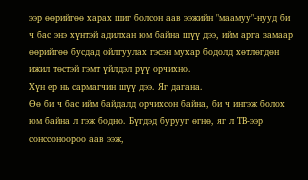ээр өөрийгөө харах шиг болсон аав ээжийн "маамуу"-нууд би ч бас энэ хүнтэй адилхан юм байна шүү дээ, ийм арга замаар өөрийгөө бусдад ойлгуулах гэсэн мухар бодолд хөтлөгдөн ижил төстэй гэмт үйлдэл рүү орчихно.
Хүн ер нь сармагчин шүү дээ. Яг дагана.
Өө би ч бас ийм байдалд орчихсон байна, би ч ингэж болох юм байна л гэж бодно. Бүгдэд бурууг өгнө, яг л ТВ-ээр сонссоноороо аав ээж,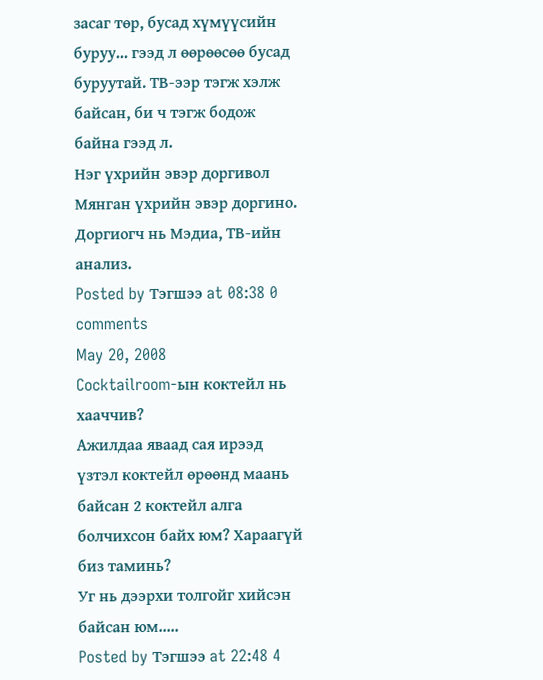засаг төр, бусад хүмүүсийн буруу... гээд л өөрөөсөө бусад буруутай. ТВ-ээр тэгж хэлж байсан, би ч тэгж бодож байна гээд л.
Нэг үхрийн эвэр доргивол
Мянган үхрийн эвэр доргино.
Доргиогч нь Мэдиа, ТВ-ийн анализ.
Posted by Тэгшээ at 08:38 0 comments
May 20, 2008
Cocktailroom-ын коктейл нь хааччив?
Ажилдаа яваад сая ирээд үзтэл коктейл өрөөнд маань байсан 2 коктейл алга болчихсон байх юм? Хараагүй биз таминь?
Уг нь дээрхи толгойг хийсэн байсан юм.....
Posted by Тэгшээ at 22:48 4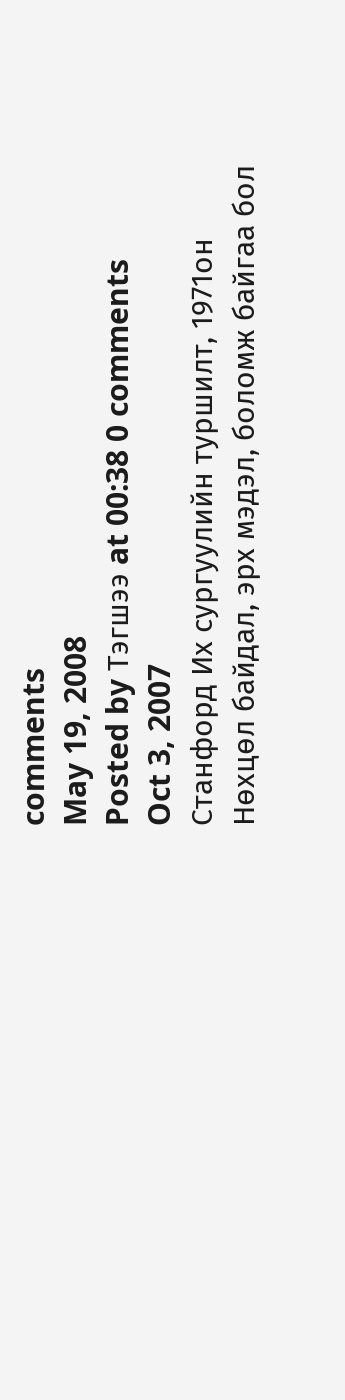comments
May 19, 2008
Posted by Тэгшээ at 00:38 0 comments
Oct 3, 2007
Станфорд Их сургуулийн туршилт, 1971он
Нөхцөл байдал, эрх мэдэл, боломж байгаа бол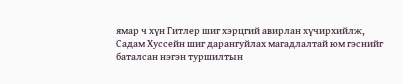ямар ч хүн Гитлер шиг хэрцгий авирлан хүчирхийлж, Садам Хуссейн шиг дарангуйлах магадлалтай юм гэснийг баталсан нэгэн туршилтын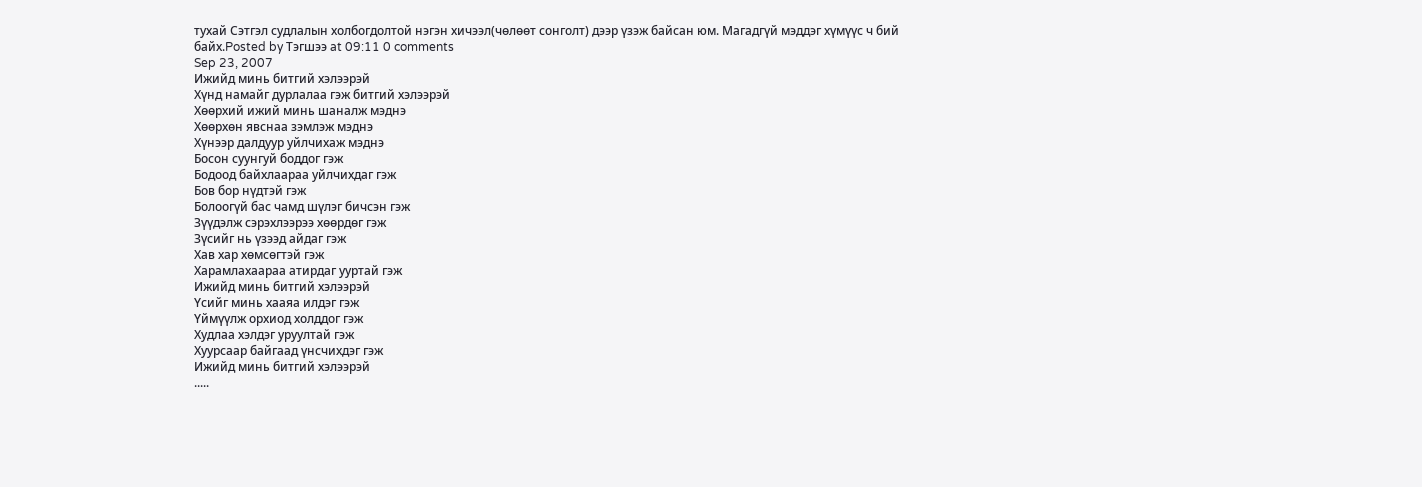тухай Сэтгэл судлалын холбогдолтой нэгэн хичээл(чөлөөт сонголт) дээр үзэж байсан юм. Магадгүй мэддэг хүмүүс ч бий байх.Posted by Тэгшээ at 09:11 0 comments
Sep 23, 2007
Ижийд минь битгий хэлээрэй
Хүнд намайг дурлалаа гэж битгий хэлээрэй
Хөөрхий ижий минь шаналж мэднэ
Хөөрхөн явснаа зэмлэж мэднэ
Хүнээр далдуур уйлчихаж мэднэ
Босон суунгуй боддог гэж
Бодоод байхлаараа уйлчихдаг гэж
Бов бор нүдтэй гэж
Болоогүй бас чамд шүлэг бичсэн гэж
Зүүдэлж сэрэхлээрээ хөөрдөг гэж
Зүсийг нь үзээд айдаг гэж
Хав хар хөмсөгтэй гэж
Харамлахаараа атирдаг ууртай гэж
Ижийд минь битгий хэлээрэй
Үсийг минь хааяа илдэг гэж
Үймүүлж орхиод холддог гэж
Худлаа хэлдэг уруултай гэж
Хуурсаар байгаад үнсчихдэг гэж
Ижийд минь битгий хэлээрэй
.....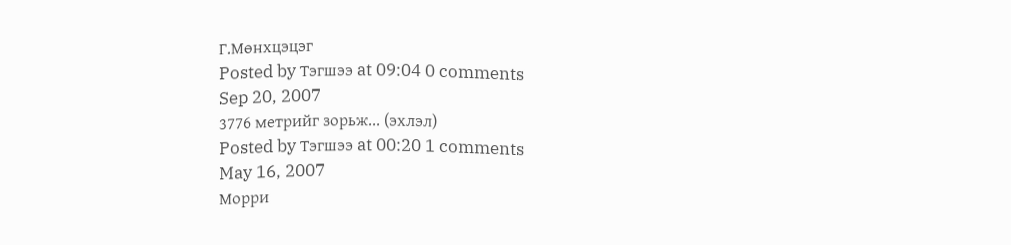Г.Мөнхцэцэг
Posted by Тэгшээ at 09:04 0 comments
Sep 20, 2007
3776 метрийг зорьж... (эхлэл)
Posted by Тэгшээ at 00:20 1 comments
May 16, 2007
Морри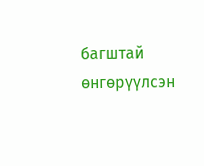багштай өнгөрүүлсэн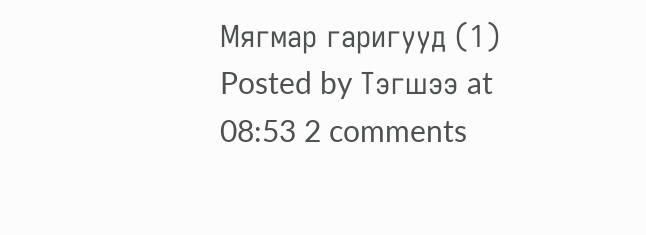Мягмар гаригууд (1)
Posted by Тэгшээ at 08:53 2 comments